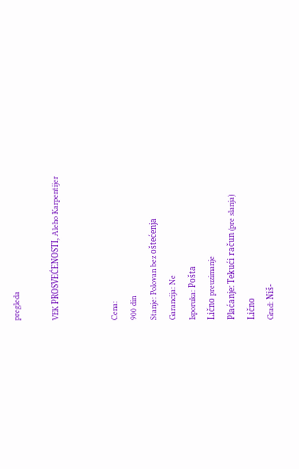pregleda

VEK PROSVEĆENOSTI, Aleho Karpentijer


Cena:
900 din
Stanje: Polovan bez oštećenja
Garancija: Ne
Isporuka: Pošta
Lično preuzimanje
Plaćanje: Tekući račun (pre slanja)
Lično
Grad: Niš-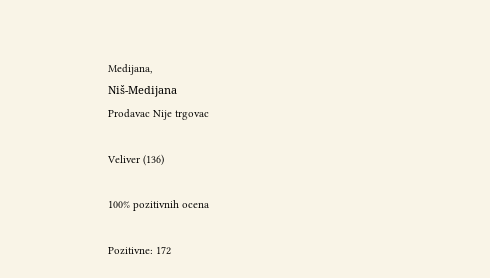Medijana,
Niš-Medijana
Prodavac Nije trgovac

Veliver (136)

100% pozitivnih ocena

Pozitivne: 172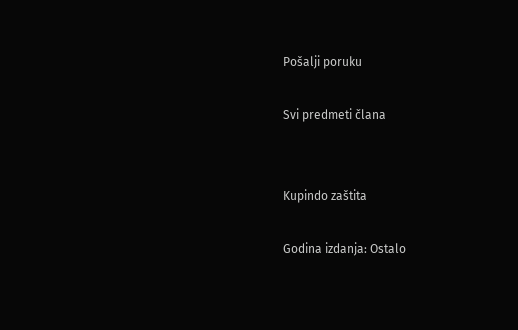Pošalji poruku

Svi predmeti člana


Kupindo zaštita

Godina izdanja: Ostalo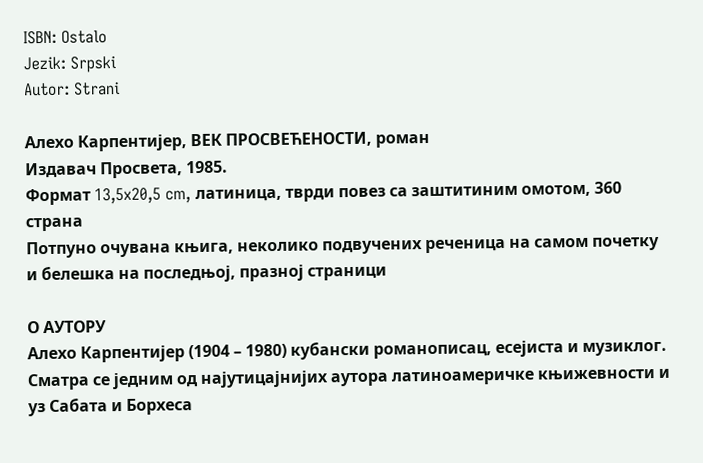ISBN: Ostalo
Jezik: Srpski
Autor: Strani

Алехо Карпентијер, ВЕК ПРОСВЕЋЕНОСТИ, роман
Издавач Просвета, 1985.
Формат 13,5x20,5 cm, латиница, тврди повез са заштитиним омотом, 360 страна
Потпуно очувана књига, неколико подвучених реченица на самом почетку и белешка на последњој, празној страници

О АУТОРУ
Алехо Карпентијер (1904 – 1980) кубански романописац, есејиста и музиклог. Сматра се једним од најутицајнијих аутора латиноамеричке књижевности и уз Сабата и Борхеса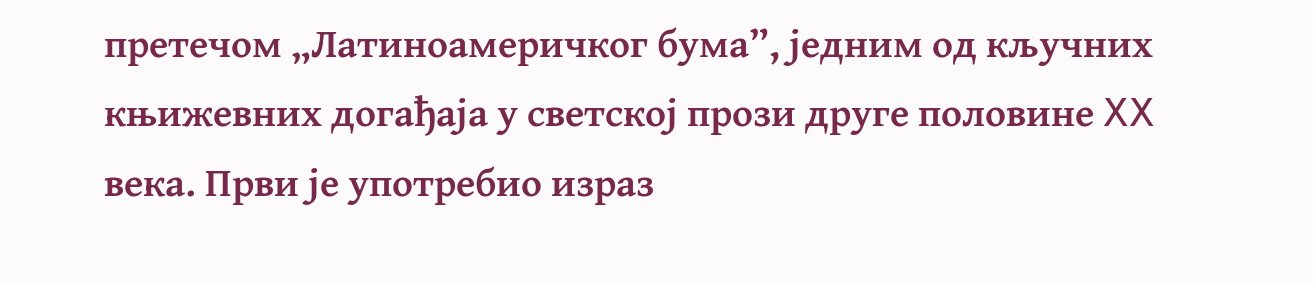претечом „Латиноамеричког бума”, једним од кључних књижевних догађаја у светској прози друге половине XX века. Први је употребио израз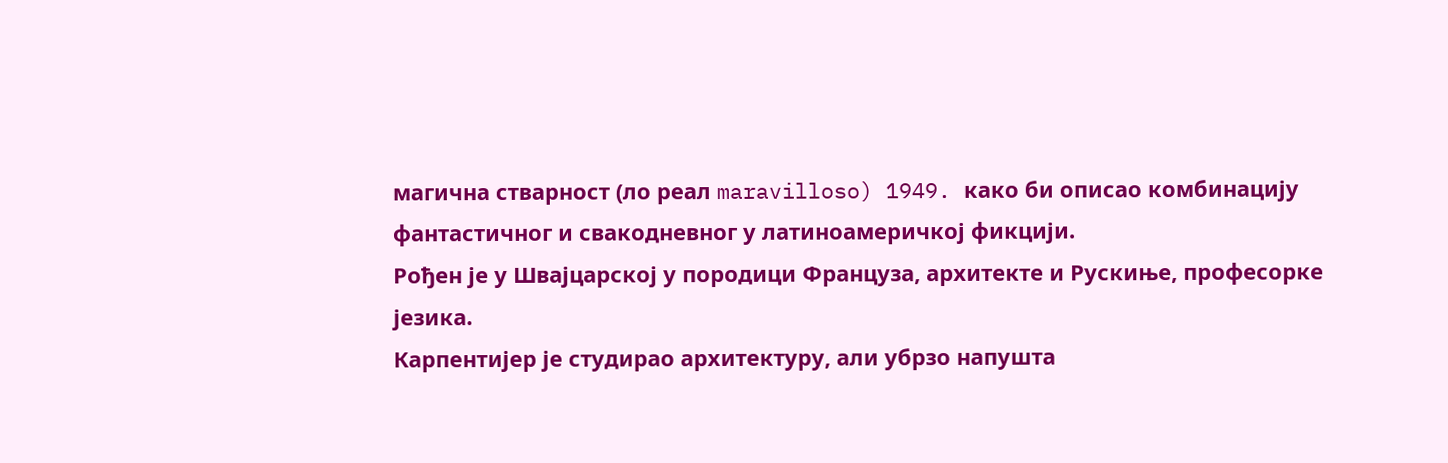магична стварност (ло реал maravilloso) 1949. како би описао комбинацију фантастичног и свакодневног у латиноамеричкој фикцији.
Рођен је у Швајцарској у породици Француза, архитекте и Рускиње, професорке језика.
Карпентијер је студирао архитектуру, али убрзо напушта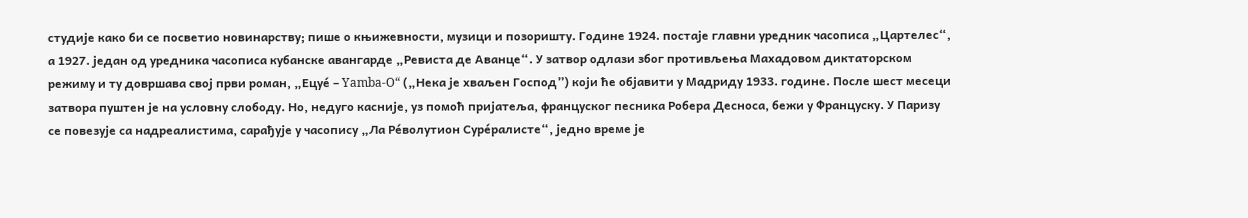студије како би се посветио новинарству; пише о књижевности, музици и позоришту. Године 1924. постаје главни уредник часописа „Цартелес“, а 1927. један од уредника часописа кубанске авангарде „Ревиста де Аванце“. У затвор одлази због противљења Махадовом диктаторском режиму и ту довршава свој први роман, „Ецуé – Yamba-O“ („Нека је хваљен Господ”) који ће објавити у Мадриду 1933. године. После шест месеци затвора пуштен је на условну слободу. Но, недуго касније, уз помоћ пријатеља, француског песника Робера Десноса, бежи у Француску. У Паризу се повезује са надреалистима, сарађује у часопису „Ла Рéволутион Сурéралисте“, једно време је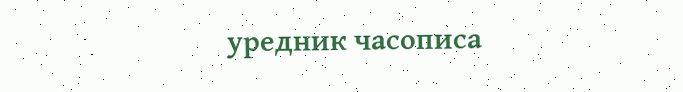уредник часописа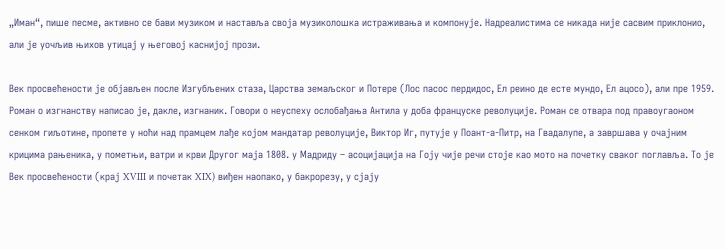„Иман“, пише песме, активно се бави музиком и наставља своја музиколошка истраживања и компонује. Надреалистима се никада није сасвим приклонио, али је уочљив њихов утицај у његовој каснијој прози.

Век просвећености је објављен после Изгубљених стаза, Царства земаљског и Потере (Лос пасос пердидос, Ел реино де есте мундо, Ел ацосо), али пре 1959. Роман о изгнанству написао је, дакле, изгнаник. Говори о неуспеху ослобађања Антила у доба француске револуције. Роман се отвара под правоугаоном сенком гиљотине, пропете у ноћи над прамцем лађе којом мандатар револуције, Виктор Иг, путује у Поант-а-Питр, на Гвадалупе, а завршава у очајним крицима рањеника, у пометњи, ватри и крви Другог маја 1808. у Мадриду – асоцијација на Гоју чије речи стоје као мото на почетку сваког поглавља. То је Век просвећености (крај XVIII и почетак XIX) виђен наопако, у бакрорезу, у сјају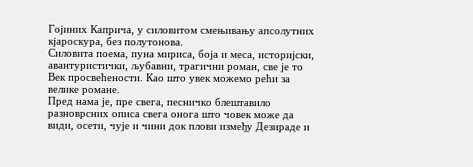Гојиних Каприча, у силовитом смењивању апсолутних кјароскура, без полутонова.
Силовита поема, пуна мириса, боја и меса, историјски, авантуристички, љубавни, трагични роман, све је то Век просвећености. Као што увек можемо рећи за велике романе.
Пред нама је, пре свега, песничко блештавило разноврсних описа свега онога што човек може да види, осети, чује и чини док плови између Дезираде и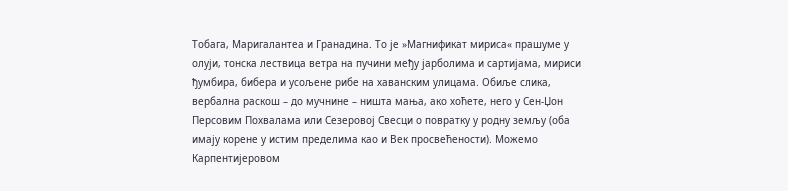Тобага, Маригалантеа и Гранадина. То је »Магнификат мириса« прашуме у олуји, тонска лествица ветра на пучини међу јарболима и сартијама, мириси ђумбира, бибера и усољене рибе на хаванским улицама. Обиље слика, вербална раскош – до мучнине – ништа мања, ако хоћете, него у Сен-Џон Персовим Похвалама или Сезеровој Свесци о повратку у родну земљу (оба имају корене у истим пределима као и Век просвећености). Можемо Карпентијеровом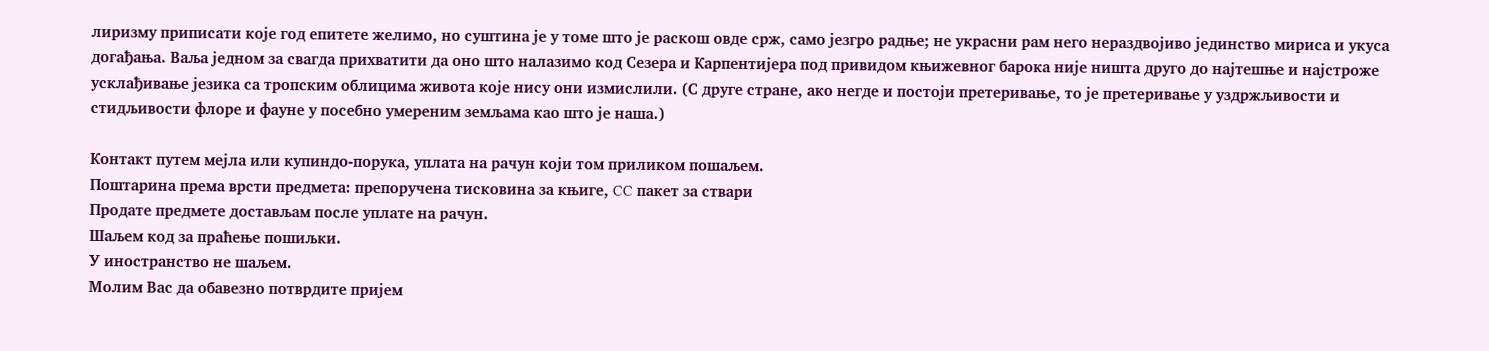лиризму приписати које год епитете желимо, но суштина је у томе што је раскош овде срж, само језгро радње; не украсни рам него нераздвојиво јединство мириса и укуса догађања. Ваља једном за свагда прихватити да оно што налазимо код Сезера и Карпентијера под привидом књижевног барока није ништа друго до најтешње и најстроже усклађивање језика са тропским облицима живота које нису они измислили. (С друге стране, ако негде и постоји претеривање, то је претеривање у уздржљивости и стидљивости флоре и фауне у посебно умереним земљама као што је наша.)

Контакт путем мејла или купиндо-порука, уплата на рачун који том приликом пошаљем.
Поштарина према врсти предмета: препоручена тисковина за књиге, CC пакет за ствари
Продате предмете достављам после уплате на рачун.
Шаљем код за праћење пошиљки.
У иностранство не шаљем.
Молим Вас да обавезно потврдите пријем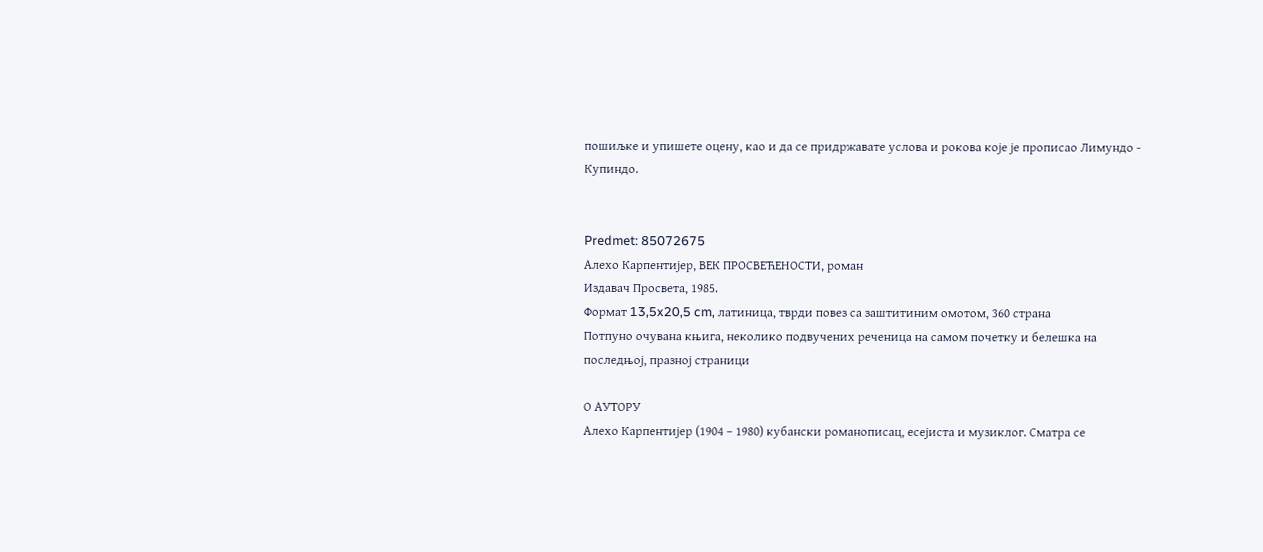пошиљке и упишете оцену, као и да се придржавате услова и рокова које је прописао Лимундо - Купиндо.


Predmet: 85072675
Алехо Карпентијер, ВЕК ПРОСВЕЋЕНОСТИ, роман
Издавач Просвета, 1985.
Формат 13,5x20,5 cm, латиница, тврди повез са заштитиним омотом, 360 страна
Потпуно очувана књига, неколико подвучених реченица на самом почетку и белешка на последњој, празној страници

О АУТОРУ
Алехо Карпентијер (1904 – 1980) кубански романописац, есејиста и музиклог. Сматра се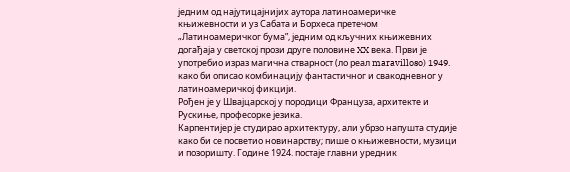једним од најутицајнијих аутора латиноамеричке књижевности и уз Сабата и Борхеса претечом „Латиноамеричког бума”, једним од кључних књижевних догађаја у светској прози друге половине XX века. Први је употребио израз магична стварност (ло реал maravilloso) 1949. како би описао комбинацију фантастичног и свакодневног у латиноамеричкој фикцији.
Рођен је у Швајцарској у породици Француза, архитекте и Рускиње, професорке језика.
Карпентијер је студирао архитектуру, али убрзо напушта студије како би се посветио новинарству; пише о књижевности, музици и позоришту. Године 1924. постаје главни уредник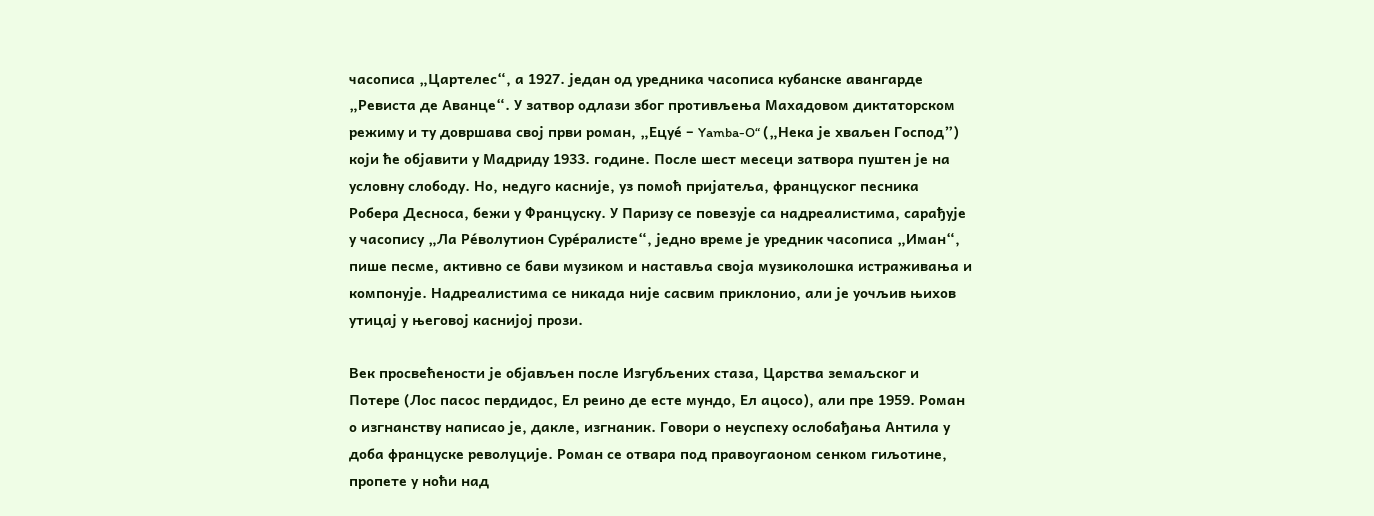часописа „Цартелес“, а 1927. један од уредника часописа кубанске авангарде „Ревиста де Аванце“. У затвор одлази због противљења Махадовом диктаторском режиму и ту довршава свој први роман, „Ецуé – Yamba-O“ („Нека је хваљен Господ”) који ће објавити у Мадриду 1933. године. После шест месеци затвора пуштен је на условну слободу. Но, недуго касније, уз помоћ пријатеља, француског песника Робера Десноса, бежи у Француску. У Паризу се повезује са надреалистима, сарађује у часопису „Ла Рéволутион Сурéралисте“, једно време је уредник часописа „Иман“, пише песме, активно се бави музиком и наставља своја музиколошка истраживања и компонује. Надреалистима се никада није сасвим приклонио, али је уочљив њихов утицај у његовој каснијој прози.

Век просвећености је објављен после Изгубљених стаза, Царства земаљског и Потере (Лос пасос пердидос, Ел реино де есте мундо, Ел ацосо), али пре 1959. Роман о изгнанству написао је, дакле, изгнаник. Говори о неуспеху ослобађања Антила у доба француске револуције. Роман се отвара под правоугаоном сенком гиљотине, пропете у ноћи над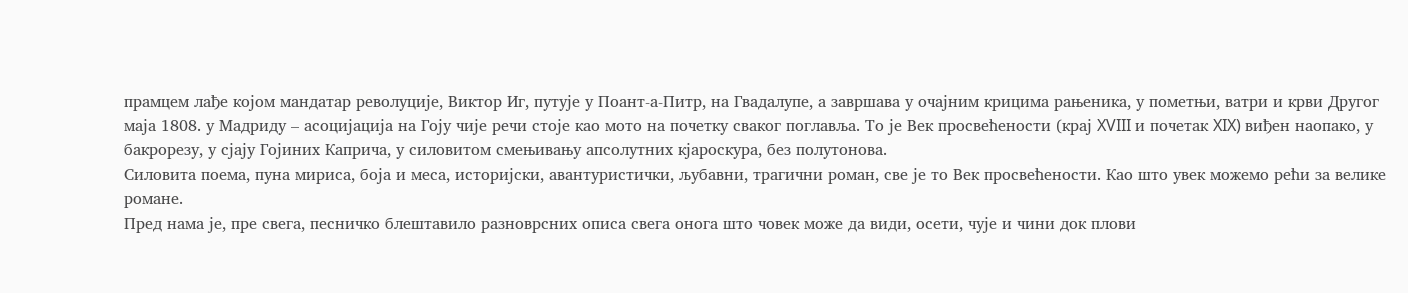прамцем лађе којом мандатар револуције, Виктор Иг, путује у Поант-а-Питр, на Гвадалупе, а завршава у очајним крицима рањеника, у пометњи, ватри и крви Другог маја 1808. у Мадриду – асоцијација на Гоју чије речи стоје као мото на почетку сваког поглавља. То је Век просвећености (крај XVIII и почетак XIX) виђен наопако, у бакрорезу, у сјају Гојиних Каприча, у силовитом смењивању апсолутних кјароскура, без полутонова.
Силовита поема, пуна мириса, боја и меса, историјски, авантуристички, љубавни, трагични роман, све је то Век просвећености. Као што увек можемо рећи за велике романе.
Пред нама је, пре свега, песничко блештавило разноврсних описа свега онога што човек може да види, осети, чује и чини док плови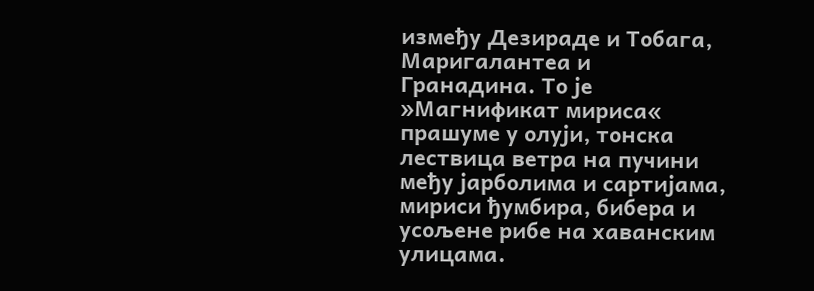између Дезираде и Тобага, Маригалантеа и Гранадина. То је »Магнификат мириса« прашуме у олуји, тонска лествица ветра на пучини међу јарболима и сартијама, мириси ђумбира, бибера и усољене рибе на хаванским улицама.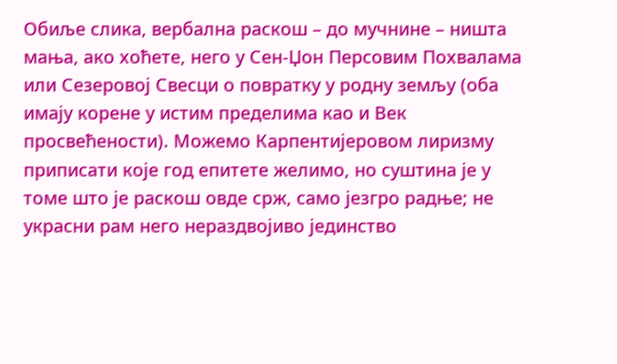Обиље слика, вербална раскош – до мучнине – ништа мања, ако хоћете, него у Сен-Џон Персовим Похвалама или Сезеровој Свесци о повратку у родну земљу (оба имају корене у истим пределима као и Век просвећености). Можемо Карпентијеровом лиризму приписати које год епитете желимо, но суштина је у томе што је раскош овде срж, само језгро радње; не украсни рам него нераздвојиво јединство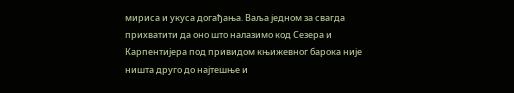мириса и укуса догађања. Ваља једном за свагда прихватити да оно што налазимо код Сезера и Карпентијера под привидом књижевног барока није ништа друго до најтешње и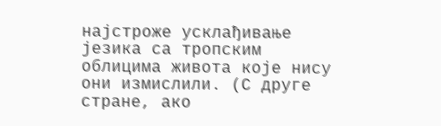најстроже усклађивање језика са тропским облицима живота које нису они измислили. (С друге стране, ако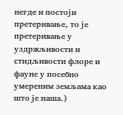негде и постоји претеривање, то је претеривање у уздржљивости и стидљивости флоре и фауне у посебно умереним земљама као што је наша.)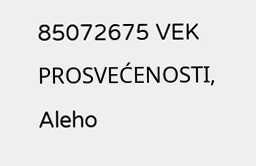85072675 VEK PROSVEĆENOSTI, Aleho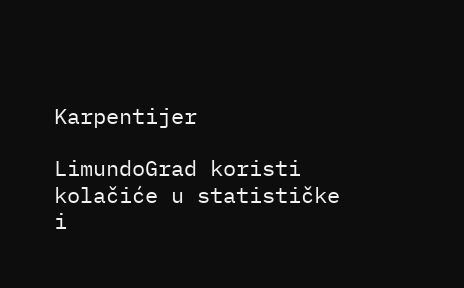Karpentijer

LimundoGrad koristi kolačiće u statističke i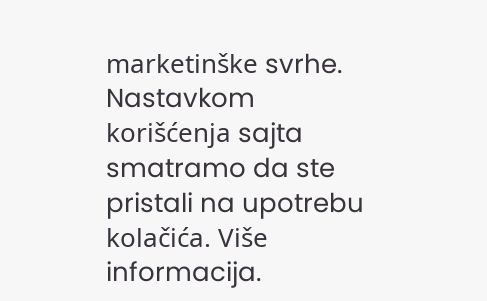marketinške svrhe. Nastavkom korišćenja sajta smatramo da ste pristali na upotrebu kolačića. Više informacija.